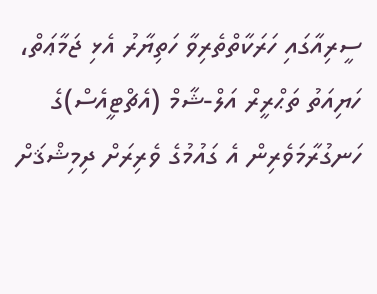ސީރިއާގައި ހަރަކާތްތެރިވާ ހަތިޔާރު އެޅި ޖަމާޢަތް، ހަޔިއަތު ތަޙްރީރް އަލް-ޝާމް (އެޗްޓީއެސް)ގެ ހަނގުރާމަވެރިން އެ ގައުމުގެ ވެރިރަށް ދިމިޝްޤަށް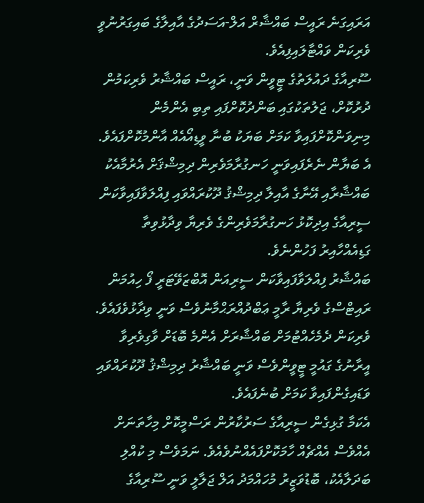އަރައިގަނެ ރައީސް ބައްޝާރް އަލް-އަސަދުގެ އާއިލާގެ ބައިގަރުނުވީ ވެރިކަން ވައްޓާލައިފިއެވެ.
ސޫރިއާގެ ދައުލަތުގެ ޓީވީން ވަނީ، ރައީސް ބައްޝާރު ވެރިކަމުން ދުރުކޮށް، ޖަލުތަކުގައި ބަންދުކޮށްފައި ތިބި އެންމެން މިނިވަންކޮށްފައިވާ ކަމަށް ބަޔަކު ބުނާ ވީޑިއޯއެއް އާންމުކޮށްފައެވެ.
އެ ބަޔާން ނެރެފައިވަނީ ހަނގުރާމަވެރިން ދިމިޝްޤަށް އެރުމާއެކު ބައްޝާރާއި އޭނާގެ އާއިލާ ދިމިޝްޤު ދޫކުރައްވައި ފިއްލަވާފައިވާކަން ސީރިއާގެ އިދިކޮޅު ހަނގުރާމަވެރިންގެ ވެރިޔާ ވިދާޅުވިތާ ގަޑިއެއްހާއިރު ފަހުންނެވެ.
ބައްޝާރު ފިއްލަވާފައިވާކަން ސީރިއަން އޮބްޒަވޭޓަރީ ފޯ ހިއުމަން ރައިޓްސްގެ ވެރިޔާ ރާމީ ޢަބްދުއްރަޙްމާނުވެސް ވަނީ ވިދާޅުވެފައެވެ. ވެރިކަން ދެމެހެއްޓުމަށް ބައްޝާރަށް އެންމެ ބޮޑަށް ވާގިވެރިވާ އީރާނުގެ ގައުމީ ޓީވީންވެސް ވަނީ ބައްޝާރު ދިމިޝްޤު ދޫކުރައްވައި ވަޑައިގެންފައިވާ ކަމަށް ބުނެފައެވެ.
އެކަމާ ގުޅިގެން ސީރިއާގެ ސަރުކާރުން ރަސްމީކޮށް މިހާތަނަށް އެއްވެސް އެއްޗެއް ހާމަކޮށްފައެއްނުވެއެވެ. ނަމަވެސް މި ކުއްލި ބަދަލާއެކު، ބޮޑުވަޒީރު މުހައްމަދު އަލް ޖަލާލީ ވަނީ ސޫރިއާގެ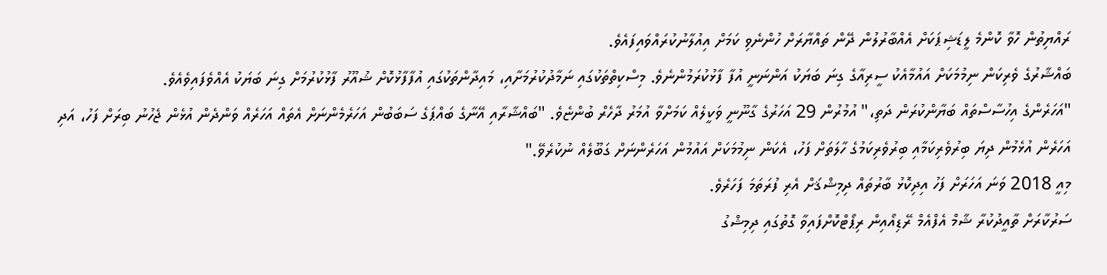ރައްޔިތުން ހޮވާ ކޮންމެ ލީޑަޝިޕަކަށް އެއްބާރުލުން ދޭން ތައްޔާރަށް ހުންނެވި ކަމަށް އިއުލާނުކުރައްވައިފައެވެ.
ބައްޝާރުގެ ވެރިކަން ނިމުމަކަށް އައުމާއެކު ސީރިއާގެ ގިނަ ބަޔަކު އަންނަނީ އުފާ ފާޅުކުރަމުންނެވެ. މިސްކިތްތަކުގައި ނަމާދުކުރުމަށާއި، މައިދާންތަކުގައި އުފާފާޅުކޮށް ޝުއޫރު ފާޅުކުރުމަށް ގިނަ ބަޔަކު އެއްވެފައިވެއެވެ.
"އަހަރެންގެ އިހުސާސްތައް ބަޔާންކުރަން ދަތި،" އުމުރުން 29 އަހަރުގެ ގާނޫނީ ވަކީލެއް ކަމަށްވާ އުމަރު ދާހެރް ބުންޏެވެ. "ބައްޝާރާއި އޭނާގެ ބައްޕަގެ ސަބަބުން އަހަރެމެންނަށް އެތައް އަހަރެއް ވަންދެން އުޅެން ޖެހުނު ބިރަށް ފަހު، އަދި އަހަރެން އުޅެމުން ދިޔަ ބިރުވެރިކަމާއި ބިރުވެރިކަމުގެ ހާލަތަށް ފަހު، އެކަން ނިމުމަކަށް އައުމުން އަހަރެންނަށް ގަބޫލެއް ނުކުރެވޭ."
މިއީ 2018 ވަނަ އަހަރަށް ފަހު އިދިކޮޅު ބާރުތައް ދިމިޝްޤަށް އެރި ފުރަތަމަ ފަހަރެވެ.
ސަރުކާރަށް ތާއީދުކުރާ ޝާމް އެފްއެމް ރޭޑިއޯއިން ރިޕޯޓްކޮށްފައިވާ ގޮތުގައި ދިމިޝްގު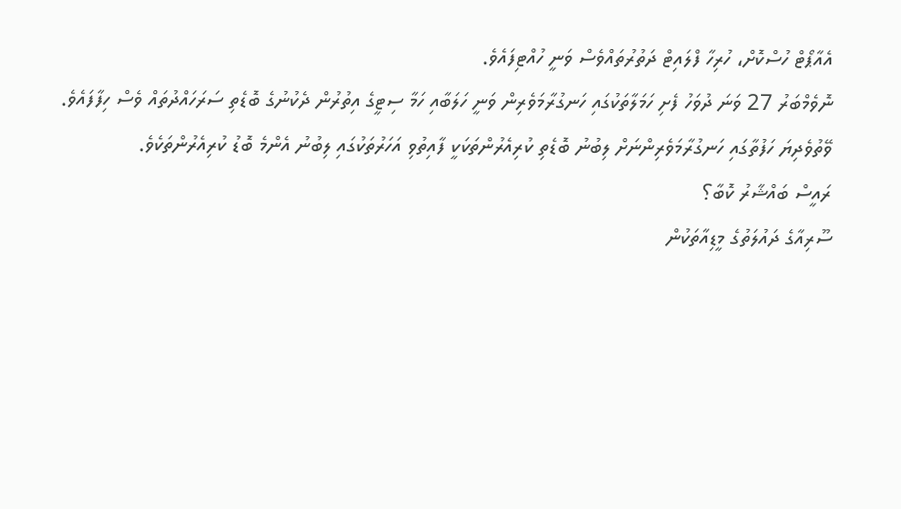އެއާޕޯޓް ހުސްކޮށް، ހުރިހާ ފްލައިޓް ދަތުރުތައްވެސް ވަނީ ހުއްޓިފައެވެ.
ނޮވެމްބަރު 27 ވަނަ ދުވަހު ފެށި ހަމަލާތަކުގައި ހަނގުރާމަވެރިން ވަނީ ހަލަބާއި ހަމާ ސިޓީގެ އިތުރުން ދެކުނުގެ ބޮޑެތި ސަރަހައްދުތައް ވެސް ހިފާފައެވެ.
ވޭތުވެދިޔަ ހަފުތާގައި ހަނގުރާމަވެރިންނަށް ލިބުނު ބޮޑެތި ކުރިއެރުންތަކަކީ ފާއިތުވި އަހަރުތަކުގައި ލިބުނު އެންމެ ބޮޑު ކުރިއެރުންތަކެވެ.
ރައީސް ބައްޝާރު ކޮބާ؟
ސޫރިއާގެ ދައުލަތުގެ މީޑިއާތަކުން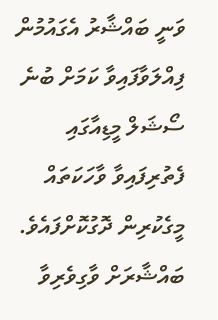ވަނީ ބައްޝާރު އެގައުމުން ފިއްލަވާފައިވާ ކަމަށް ބުނެ ސޯޝަލް މީޑިއާގައި ފެތުރިފައިވާ ވާހަކަތައް މީގެކުރިން ދޮގުކޮށްފައެވެ.
ބައްޝާރަށް ވާގިވެރިވާ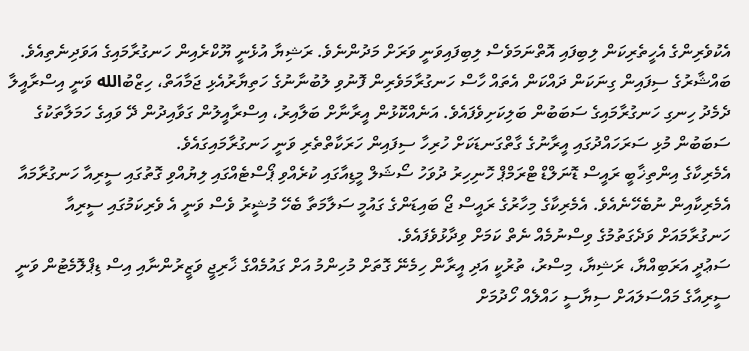އެކުވެރިންގެ އެހީތެރިކަން ލިބިފައި އޮތްނަމަވެސް ލިބިފައިވަނީ ވަރަށް މަދުންނެވެ. ރަޝިޔާ އުޅެނީ ޔޫކްރެއިން ހަނގުރާމައިގެ އަވަދިނެތިއެވެ. ބައްޝާރުގެ ސިފައިން ގިނަކަން ދައްކަން އެތައް ހާސް ހަނގުރާމަވެރިން ފޮނުވި ލުބުނާނުގެ ހަތިޔާރުއެޅި ޖަމާއަތް، ހިޒްބުالله ވަނީ އިސްރާއީލާ ދެމެދު ހިނގި ހަނގުރާމައިގެ ސަބަބުން ބަލިކަށިވެފައެވެ. އަނެއްކޮޅުން އީރާނާށް ބަލާއިރު، އިސްރާއީލުން ގަވާއިދުން ދޭ ވައިގެ ހަމަލާތަކުގެ ސަބަބުން މުޅި ސަރަހައްދުގައި އީރާނުގެ ގާތްގަނޑަކަށް ހުރިހާ ސިފައިން ހަރަކާތްތެރި ވަނީ ހަނގުރާމައިގައެވެ.
އެމެރިކާގެ އިންތިޚާބީ ރައީސް ޑޮނަލްޑް ޓްރަމްޕް ހޮނިހިރު ދުވަހު ސޯޝަލް މީޑިއާގައި ކުރެއްވި ޕޯސްޓެއްގައި ލިޔުއްވި ގޮތުގައި ސީރިއާ ހަނގުރާމައާ އެމެރިކާއިން ނުބެހޭނެއެވެ. އެމެރިކާގެ މިހާރުގެ ރައީސް ޖޯ ބައިޑަންގެ ގައުމީ ސަލާމަތާ ބެހޭ މުޝީރު ވެސް ވަނީ އެ ވެރިކަމުގައި ސީރިއާ ހަނގުރާމައަށް ވަދެގަތުމުގެ ވިސްނުމެއް ނެތް ކަމަށް ވިދާޅުވެފައެވެ.
ސަޢުދީ އަރަބިއްޔާ، ރަޝިޔާ، މިސްރު، ތުރުކީ އަދި އީރާން ހިމެނޭ ގޮތަށް މުހިންމު އަށް ގައުމެއްގެ ޚާރިޖީ ވަޒީރުންނާއި އިސް ޑިޕްލޮމެޓުން ވަނީ ސީރިއާގެ މައްސަލައަށް ސިޔާސީ ހައްލެއް ހޯދުމަށް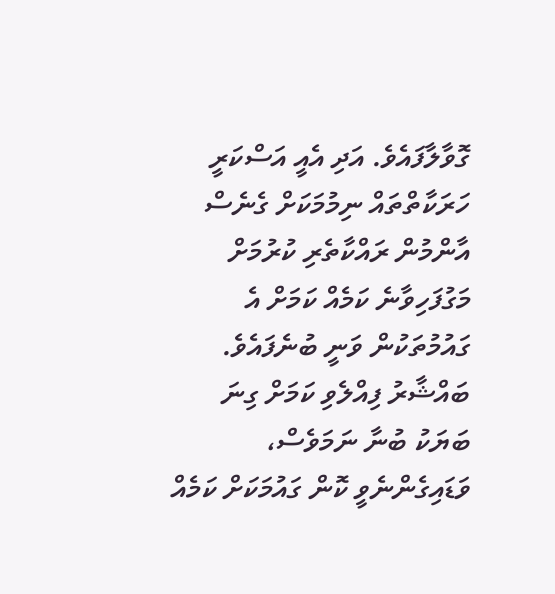ގޮވާލާފައެވެ. އަދި އެއީ އަސްކަރީ ހަރަކާތްތައް ނިމުމަކަށް ގެނެސް އާންމުން ރައްކާތެރި ކުރުމަށް މަގުފަހިވާނެ ކަމެއް ކަމަށް އެ ގައުމުތަކުން ވަނީ ބުނެފައެވެ.
ބައްޝާރު ފިއްލެވި ކަމަށް ގިނަ ބަޔަކު ބުނާ ނަމަވެސް، ވަޑައިގެންނެވީ ކޮން ގައުމަކަށް ކަމެއް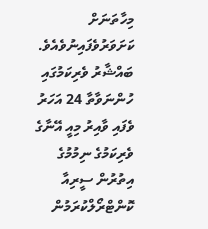މިހާތަނަށް ކަށަވަރުވެފައިނުވެއެވެ.
ބައްޝާރު ވެރިކަމުގައި ހުންނަވާތާ 24 އަހަރު ވެފައި ވާއިރު މިއީ އޭނާގެ ވެރިކަމުގެ ނިމުމުގެ އިތުރުން ސީރިއާ ކޮންޓްރޯލްކުރަމުން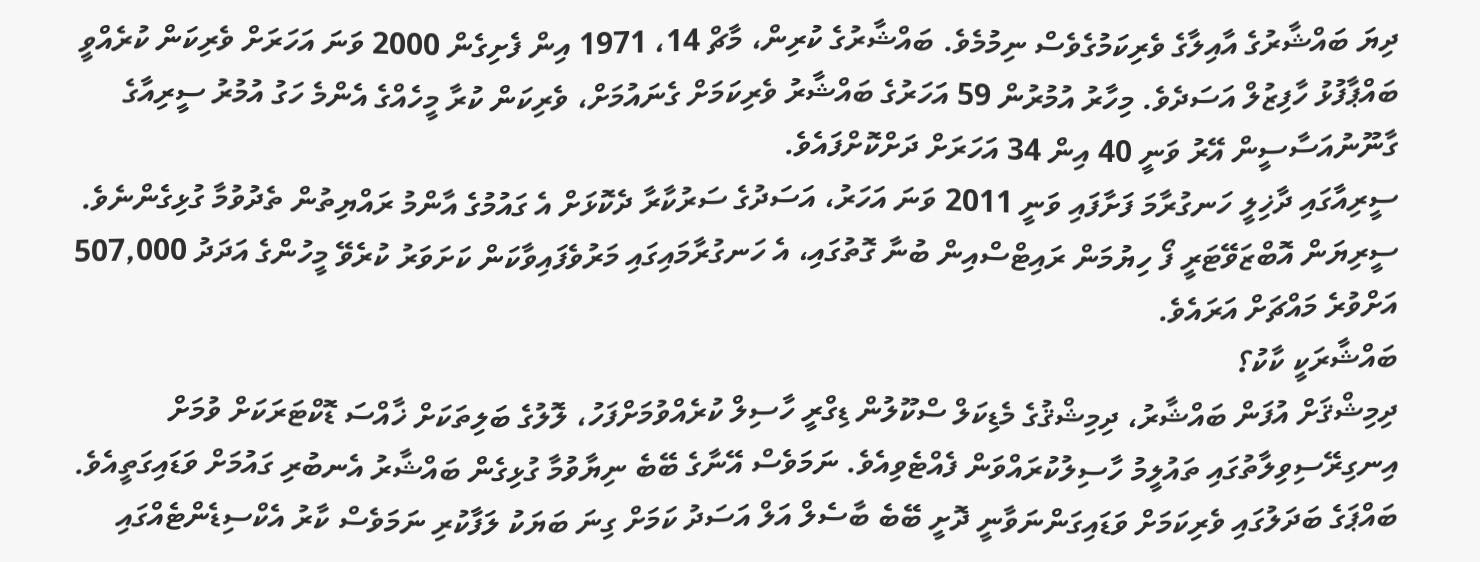ދިޔަ ބައްޝާރުގެ އާއިލާގެ ވެރިކަމުގެވެސް ނިމުމެވެ. ބައްޝާރުގެ ކުރިން، މާޗް 14، 1971 އިން ފެށިގެން 2000 ވަނަ އަހަރަށް ވެރިކަން ކުރެއްވީ ބައްޕާފުޅު ހާފިޒުލް އަސަދެވެ. މިހާރު އުމުރުން 59 އަހަރުގެ ބައްޝާރު ވެރިކަމަށް ގެނައުމަށް، ވެރިކަން ކުރާ މީހެއްގެ އެންމެ ހަގު އުމުރު ސީރިއާގެ ގާނޫނުއަސާސީން އޭރު ވަނީ 40 އިން 34 އަހަރަށް ދަށްކޮށްފައެވެ.
ސީރިއާގައި ދާޚިލީ ހަނގުރާމަ ފަށާފައި ވަނީ 2011 ވަނަ އަހަރު، އަސަދުގެ ސަރުކާރާ ދެކޮޅަށް އެ ގައުމުގެ އާންމު ރައްޔިތުން ތެދުވުމާ ގުޅިގެންނެވެ.
ސީރިޔަން އޮބްޒަވޭޓަރީ ފޯ ހިޔުމަން ރައިޓްސްއިން ބުނާ ގޮތުގައި، އެ ހަނގުރާމައިގައި މަރުވެފައިވާކަން ކަށަވަރު ކުރެވޭ މީހުންގެ އަދަދު 507,000 އަށްވުރެ މައްޗަށް އަރައެވެ.
ބައްޝާރަކީ ކާކު؟
ދިމިޝްޤަށް އުފަން ބައްޝާރު، ދިމިޝްޤުގެ މެޑިކަލް ސްކޫލުން ޑިގްރީ ހާސިލް ކުރެއްވުމަށްފަހު، ލޮލުގެ ބަލިތަކަށް ޚާއްސަ ޑޮކްޓަރަކަށް ވުމަށް އިނގިރޭސިވިލާތުގައި ތައުލީމު ހާސިލުކުރައްވަން ފެއްޓެވިއެވެ. ނަމަވެސް އޭނާގެ ބޭބެ ނިޔާވުމާ ގުޅިގެން ބައްޝާރު އެނބުރި ގައުމަށް ވަޑައިގަތީއެވެ.
ބައްޕަގެ ބަދަލުގައި ވެރިކަމަށް ވަޑައިގަންނަވާނީ ދޮށީ ބޭބެ ބާސެލް އަލް އަސަދު ކަމަށް ގިނަ ބަޔަކު ލަފާކުރި ނަމަވެސް ކާރު އެކްސިޑެންޓެއްގައި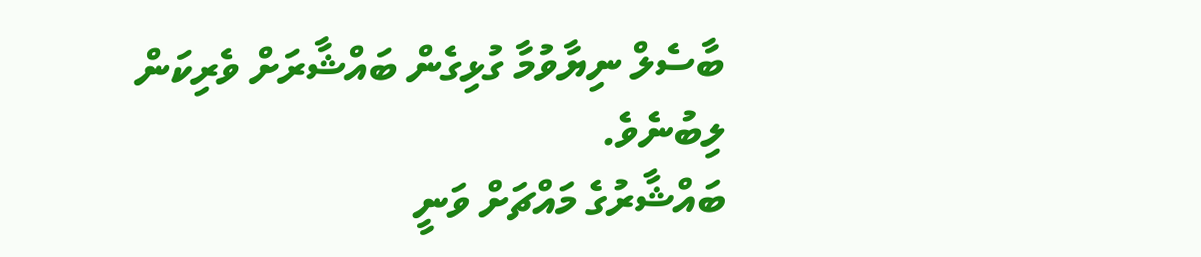ބާސެލް ނިޔާވުމާ ގުޅިގެން ބައްޝާރަށް ވެރިކަން ލިބުނެވެ.
ބައްޝާރުގެ މައްޗަށް ވަނީ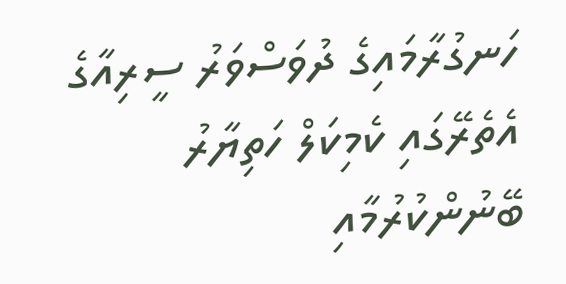ހަނގުރާމައިގެ ދުވަސްވަރު ސީރިއާގެ އެތެރޭގައި ކެމިކަލް ހަތިޔާރު ބޭނުންކުރުމާއި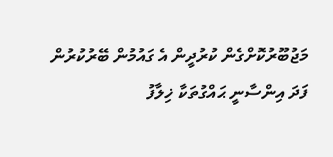މަޖުބޫރުކޮށްގެން ކުރުދީން އެ ގައުމުން ބޭރުކުރުން ފަދަ އިންސާނީ ޙައްގުތަކާ ޚިލާފު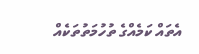އެތައް ކަމެއްގެ ތުހުމަތުތަކެއް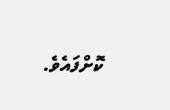ކޮށްފައެވެ.